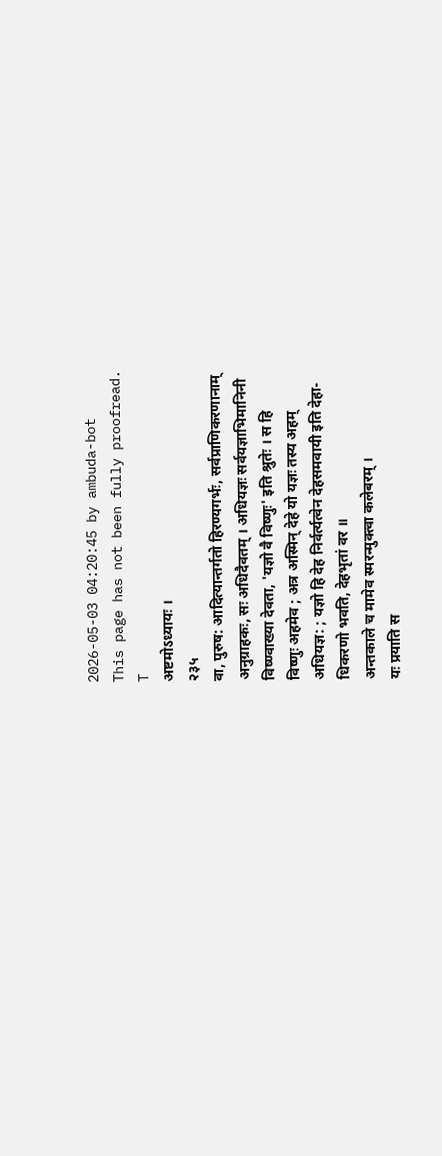2026-05-03 04:20:45 by ambuda-bot
This page has not been fully proofread.
T
अष्टमोऽध्यायः ।
२३५
वा, पुरुष: आदित्यान्तर्गतो हिरण्यगर्भः, सर्वप्राणिकरणानाम्
अनुग्राहकः, सः अधिदैवतम् । अधियज्ञः सर्वयज्ञाभिमानिनी
विष्ण्वाख्या देवता, 'यज्ञो वै विष्णुः' इति श्रुतेः । स हि
विष्णुः अहमेव ; अत्र अस्मिन् देहे यो यज्ञः तस्य अहम्
अधियज्ञ: ; यज्ञो हि देह निर्वर्त्यत्वेन देहसमवायी इति देहा-
धिकरणो भवति, देहभृतां वर ॥
अन्तकाले च मामेव स्मरन्मुक्त्वा कलेबरम् ।
यः प्रयाति स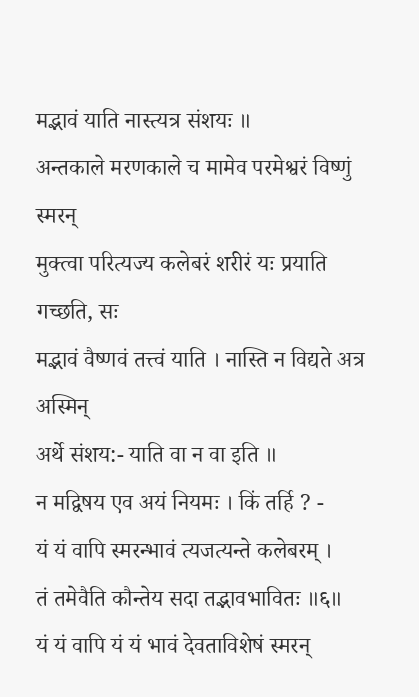मद्भावं याति नास्त्यत्र संशयः ॥
अन्तकाले मरणकाले च मामेव परमेश्वरं विष्णुं स्मरन्
मुक्त्वा परित्यज्य कलेबरं शरीरं यः प्रयाति गच्छति, सः
मद्भावं वैष्णवं तत्त्वं याति । नास्ति न विद्यते अत्र अस्मिन्
अर्थे संशय:- याति वा न वा इति ॥
न मद्विषय एव अयं नियमः । किं तर्हि ? -
यं यं वापि स्मरन्भावं त्यजत्यन्ते कलेबरम् ।
तं तमेवैति कौन्तेय सदा तद्भावभावितः ॥६॥
यं यं वापि यं यं भावं देवताविशेषं स्मरन्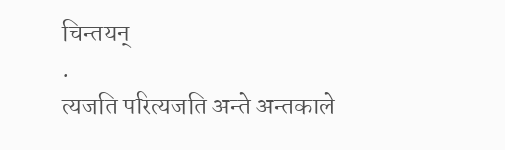चिन्तयन्
.
त्यजति परित्यजति अन्ते अन्तकाले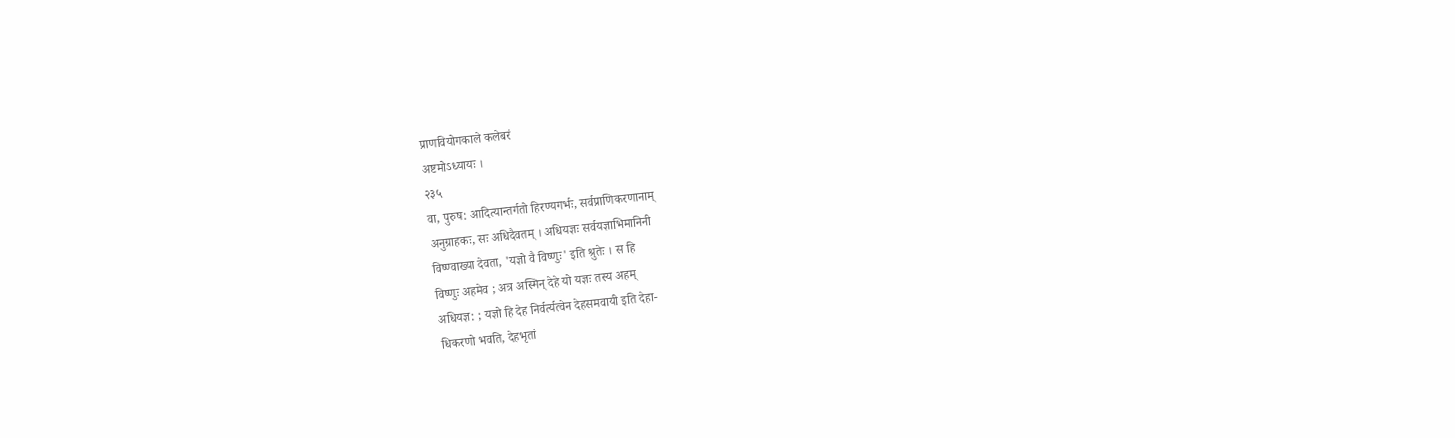प्राणवियोगकाले कलेबरं
अष्टमोऽध्यायः ।
२३५
वा, पुरुष: आदित्यान्तर्गतो हिरण्यगर्भः, सर्वप्राणिकरणानाम्
अनुग्राहकः, सः अधिदैवतम् । अधियज्ञः सर्वयज्ञाभिमानिनी
विष्ण्वाख्या देवता, 'यज्ञो वै विष्णुः' इति श्रुतेः । स हि
विष्णुः अहमेव ; अत्र अस्मिन् देहे यो यज्ञः तस्य अहम्
अधियज्ञ: ; यज्ञो हि देह निर्वर्त्यत्वेन देहसमवायी इति देहा-
धिकरणो भवति, देहभृतां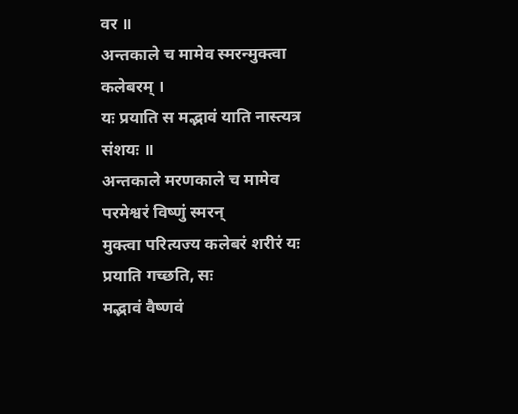वर ॥
अन्तकाले च मामेव स्मरन्मुक्त्वा कलेबरम् ।
यः प्रयाति स मद्भावं याति नास्त्यत्र संशयः ॥
अन्तकाले मरणकाले च मामेव परमेश्वरं विष्णुं स्मरन्
मुक्त्वा परित्यज्य कलेबरं शरीरं यः प्रयाति गच्छति, सः
मद्भावं वैष्णवं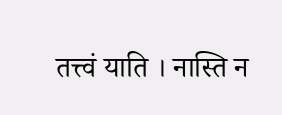तत्त्वं याति । नास्ति न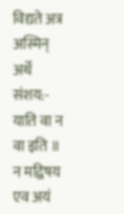विद्यते अत्र अस्मिन्
अर्थे संशय:- याति वा न वा इति ॥
न मद्विषय एव अयं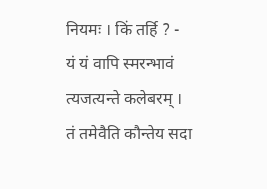नियमः । किं तर्हि ? -
यं यं वापि स्मरन्भावं त्यजत्यन्ते कलेबरम् ।
तं तमेवैति कौन्तेय सदा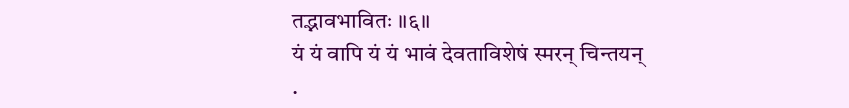तद्भावभावितः ॥६॥
यं यं वापि यं यं भावं देवताविशेषं स्मरन् चिन्तयन्
.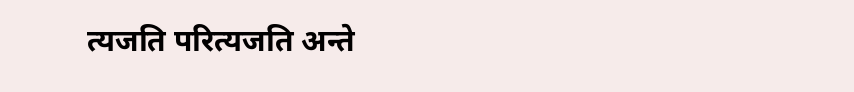त्यजति परित्यजति अन्ते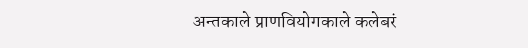अन्तकाले प्राणवियोगकाले कलेबरं